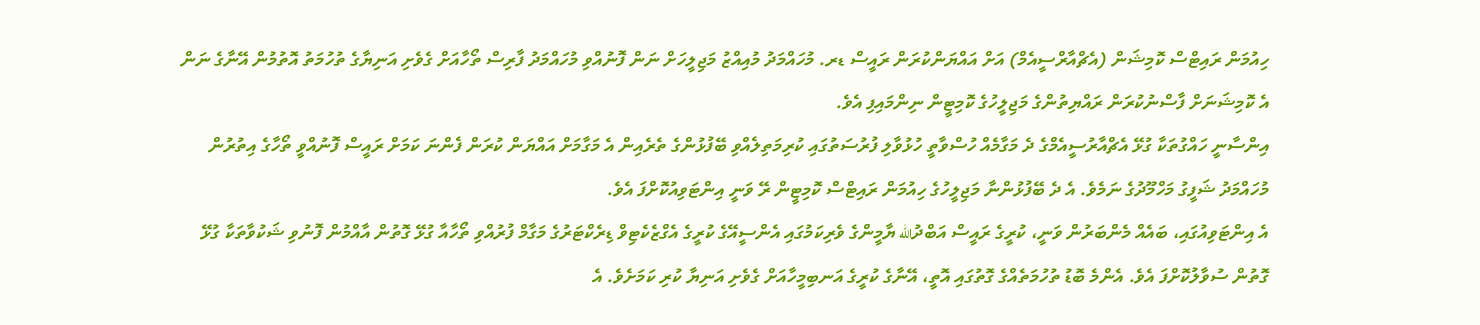ހިއުމަން ރައިޓްސް ކޮމިޝަން (އެޗްއާރްސީއެމް) އަށް އައްޔަންކުރަން ރައީސް ޑރ. މުހައްމަދު މުއިއްޒު މަޖިލީހަށް ނަން ފޮނުއްވި މުހައްމަދު ފާރިސް ތޯހާއަށް ގެވެށި އަނިޔާގެ ތުހުމަތު އޮތުމުން އޭނާގެ ނަން އެ ކޮމިޝަނަށް ފާސްނުކުރަން ރައްޔިތުންގެ މަޖިލީހުގެ ކޮމިޓީން ނިންމައިފި އެވެ.
އިންސާނީ ހައްގުތަކާ ގުޅޭ އެޗްއާރުސީއެމްގެ ދެ މަގާމެއް ހުސްވާތީ ހުޅުވާލި ފުރުސަތުގައި ކުރިމަތިލެއްވި ބޭފުޅުންގެ ތެރެއިން އެ މަގާމަށް އައްޔަން ކުރަން ފެންނަ ކަމަށް ރައީސް ފޮނުއްވީ ތޯހާގެ އިތުރުން މުހައްމަދު ޝަފީގު މަހްމޫދުގެ ނަމެވެ. އެ ދެ ބޭފުޅުންނާ މަޖިލީހުގެ ހިއުމަން ރައިޓްސް ކޮމިޓީން ރޭ ވަނީ އިންޓަވިއުކޮށްފަ އެވެ.
އެ އިންޓަވިއުގައި، ބައެއް މެންބަރުން ވަނީ، ކުރީގެ ރައީސް އަބްދުالله ޔާމީންގެ ވެރިކަމުގައި އެންސީއޭގެ ކުރީގެ އެގްޒެކެޓިވް ޑިރެކްޓަރުގެ މަގާމް ފުރުއްވި ތޯހާއާ ގުޅޭ ގޮތުން އާއްމުން ފޮނުވި ޝަކުވާތަކާ ގުޅޭ ގޮތުން ސުވާލުކޮށްފަ އެވެ. އެންމެ ބޮޑު ތުހުމަތެއްގެ ގޮތުގައި އޮތީ، އޭނާގެ ކުރީގެ އަނބިމީހާއަށް ގެވެށި އަނިޔާ ކުރި ކަމަށެވެ. އެ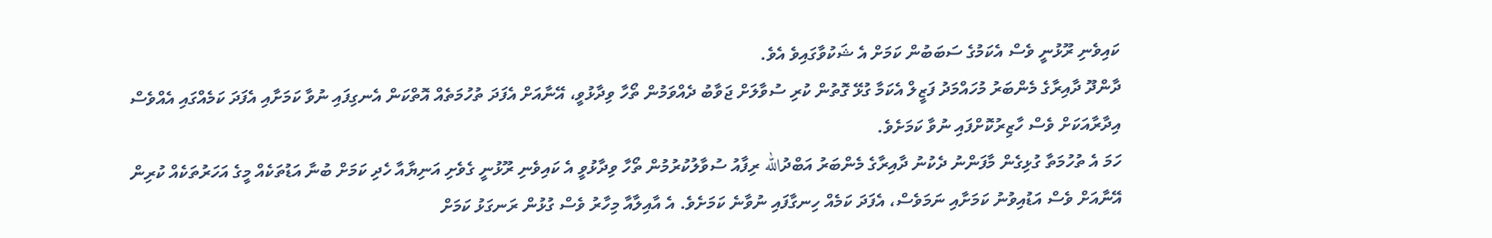ކައިވެނި ރޫޅުނީ ވެސް އެކަމުގެ ސަބަބުން ކަމަށް އެ ޝަކުވާގައިވެ އެވެ.
ދާންދޫ ދާއިރާގެ މެންބަރު މުހައްމަދު ފަޒީލް އެކަމާ ގުޅޭ ގޮތުން ކުރި ސުވާލަށް ޖަވާބު ދެއްވަމުން ތޯހާ ވިދާޅުވީ، އޭނާއަށް އެފަދަ ތުހުމަތެއް އޮތްކަން އެނގިފައި ނުވާ ކަމަށާއި އެފަދަ ކަމެއްގައި އެއްވެސް އިދާރާއަކަށް ވެސް ހާޒިރުކޮށްފައި ނުވާ ކަމަށެވެ.
ހަމަ އެ ތުހުމަތާ ގުޅިގެން މާފަންނު ދެކުނު ދާއިރާގެ މެންބަރު އަބްދުالله ރިފާއު ސުވާލުކުރުމުން ތޯހާ ވިދާޅުވީ އެ ކައިވެނި ރޫޅުނީ ގެވެށި އަނިޔާއާ ހެދި ކަމަށް ބުނާ އަޑުތަކެއް މީގެ އަހަރުތަކެއް ކުރިން އޭނާއަށް ވެސް އަޑުއިވުނު ކަމަށާއި ނަމަވެސް، އެފަދަ ކަމެއް ހިނގާފައި ނުވާނެ ކަމަށެވެ. އެ އާއިލާއާ މިހާރު ވެސް ގުޅުން ރަނގަޅު ކަމަށް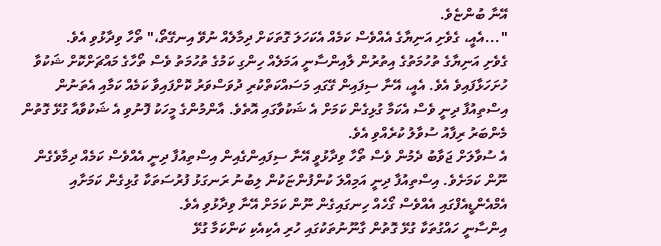އޭނާ ބުންޏެވެ.
"...އެއީ، ގެވެށި އަނިޔާގެ އެއްވެސް ކަމެއް އެކަހަލަ ގޮތަކަށް ދިމާލެއް ނުވޭ އިނގޭތޯ،" ތޯހާ ވިދާޅުވި އެވެ.
ގެވެށި އަނިޔާގެ ތުހުމަތުގެ އިތުރުން ލާއިންސާނީ އަމަލެއް ހިންގި ކަމުގެ ތުހުމަތު ވެސް ތޯހާގެ މައްޗަށްކޮށް ޝަކުވާ ހުށަހަޅާފައިވެ އެވެ. އެއީ، އޭނާ ސިފައިން ގޭގައި މަސައްކަތްކުރި ދުވަސްވަރު ކޮށްފައިވާ ކަމެއް ކަމާއި އެތަނުން އިސްތިއުފާ ދިނީ ވެސް އެކަމާ ގުޅިގެން ކަމަށް އެ ޝަކުވާގައި އޮތެވެ. އާންމުންގެ މީހަކު ފޮނުވި އެ ޝަކުވާއާ ގުޅޭ ގޮތުން މެންބަރު ރިފާއު ސުވާލު ކުރެއްވި އެވެ.
އެ ސުވާލަށް ޖަވާބު ދެމުން ވެސް ތޯހާ ވިދާޅުވީ އޭނާ ސިފައިންގެއިން އިސްތިއުފާ ދިނީ އެއްވެސް ކަމެއް ދިމާވެގެން ނޫން ކަމަށެވެ. އިސްތިއުފާ ދިނީ އަމިއްލަ ކުންފުންޏަކުން ލިބުނު ރަނގަޅު ފުރުސަތަކާ ގުޅިގެން ކަމަށާއި އެމްއެންޑީއެފްގައި އެއްވެސް ގޯހެއް ހިނގައިގެން ނޫން ކަމަށް އޭނާ ވިދާޅުވި އެވެ.
އިންސާނީ ހައްގުތަކާ ގުޅޭ ގޮތުން ގާނޫނުތަކުގައި ހުރި އެކިއެކި ކަންކަމާ ގުޅޭ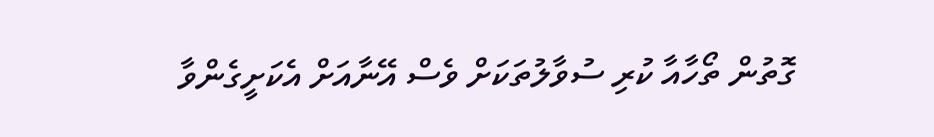ގޮތުން ތޯހާއާ ކުރި ސުވާލުތަކަށް ވެސް އޭނާއަށް އެކަށީގެންވާ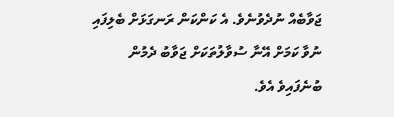ޖަވާބެއް ނުދެވުނެވެ. އެ ކަންކަން ރަނގަޅަށް ބެލިފައި ނުވާ ކަމަށް އޭނާ ސުވާލުތަކަށް ޖަވާބު ދެމުން ބުނެފައިވެ އެވެ.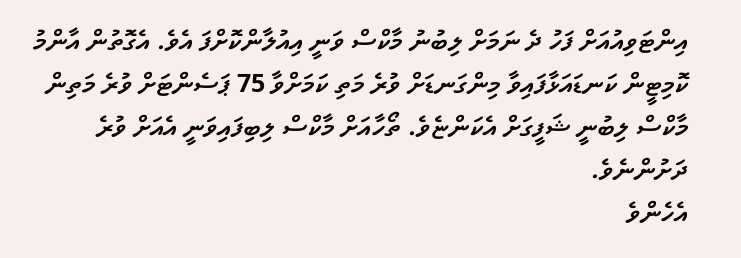އިންޓަވިއުއަށް ފަހު ދެ ނަމަށް ލިބުނު މާކްސް ވަނީ އިއުލާންކޮށްފަ އެވެ. އެގޮތުން އާންމު ކޮމިޓީން ކަނޑައަޅާފައިވާ މިންގަނޑަށް ވުރެ މަތި ކަމަށްވާ 75 ޕަސެންޓަށް ވުރެ މަތިން މާކްސް ލިބުނީ ޝަފީގަށް އެކަންޏެވެ. ތޯހާއަށް މާކްސް ލިބިފައިވަނީ އެއަށް ވުރެ ދަށުންނެވެ.
އެހެންވެ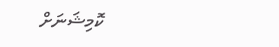ކޮމިޝަނަށް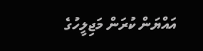އައްޔަން ކުރަން މަޖިލީހުގެ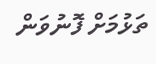ތަޅުމަށް ފޮނުވަން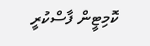ކޮމިޓީން ފާސްކުރީ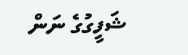ޝަފީގުގެ ނަން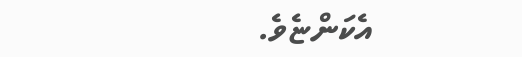އެކަންޏެވެ.